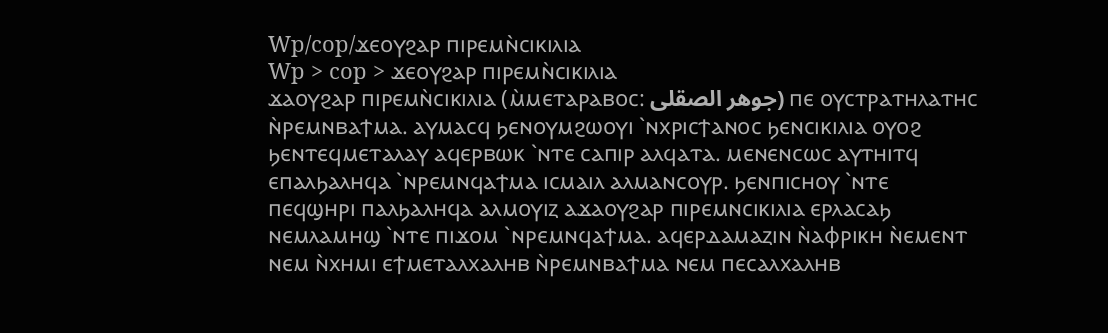Wp/cop/ϫⲉⲟⲩϩⲁⲣ ⲡⲓⲣⲉⲙⲛ̀ⲥⲓⲕⲓⲗⲓⲁ
Wp > cop > ϫⲉⲟⲩϩⲁⲣ ⲡⲓⲣⲉⲙⲛ̀ⲥⲓⲕⲓⲗⲓⲁ
ϫⲁⲟⲩϩⲁⲣ ⲡⲓⲣⲉⲙⲛ̀ⲥⲓⲕⲓⲗⲓⲁ (ⲙ̀ⲙⲉⲧⲁⲣⲁⲃⲟⲥ: جوهر الصقلى) ⲡⲉ ⲟⲩⲥⲧⲣⲁⲧⲏⲗⲁⲧⲏⲥ ⲛ̀ⲣⲉⲙⲛⲃⲁϯⲙⲁ. ⲁⲩⲙⲁⲥϥ ϧⲉⲛⲟⲩⲙϩⲱⲟⲩⲓ `ⲛⲭⲣⲓⲥϯⲁⲛⲟⲥ ϧⲉⲛⲥⲓⲕⲓⲗⲓⲁ ⲟⲩⲟϩ ϧⲉⲛⲧⲉϥⲙⲉⲧⲁⲗⲁⲩ ⲁϥⲉⲣⲃⲱⲕ `ⲛⲧⲉ ⲥⲁⲡⲓⲣ ⲁⲗϥⲁⲧⲁ. ⲙⲉⲛⲉⲛⲥⲱⲥ ⲁⲩⲧⲏⲓⲧϥ ⲉⲡⲁⲗϧⲁⲗⲏϥⲁ `ⲛⲣⲉⲙⲛϥⲁϯⲙⲁ ⲓⲥⲙⲁⲓⲗ ⲁⲗⲙⲁⲛⲥⲟⲩⲣ. ϧⲉⲛⲡⲓⲥⲏⲟⲩ `ⲛⲧⲉ ⲡⲉϥϣⲏⲣⲓ ⲡⲁⲗϧⲁⲗⲏϥⲁ ⲁⲗⲙⲟⲩⲓⲍ ⲁϫⲁⲟⲩϩⲁⲣ ⲡⲓⲣⲉⲙⲛⲥⲓⲕⲓⲗⲓⲁ ⲉⲣⲗⲁⲥⲁϧ ⲛⲉⲙⲗⲁⲙⲏϣ `ⲛⲧⲉ ⲡⲓϫⲟⲙ `ⲛⲣⲉⲙⲛϥⲁϯⲙⲁ. ⲁϥⲉⲣⲇⲁⲙⲁⲍⲓⲛ ⲛ̀ⲁⲫⲣⲓⲕⲏ ⲛ̀ⲉⲙⲉⲛⲧ ⲛⲉⲙ ⲛ̀ⲭⲏⲙⲓ ⲉϯⲙⲉⲧⲁⲗⲭⲁⲗⲏⲃ ⲛ̀ⲣⲉⲙⲛⲃⲁϯⲙⲁ ⲛⲉⲙ ⲡⲉⲥⲁⲗⲭⲁⲗⲏⲃ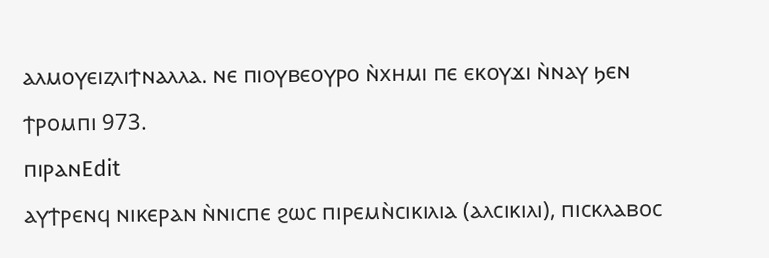ⲁⲗⲙⲟⲩⲉⲓⲍⲗⲓϯⲛⲁⲗⲗⲁ. ⲛⲉ ⲡⲓⲟⲩⲃⲉⲟⲩⲣⲟ ⲛ̀ⲭⲏⲙⲓ ⲡⲉ ⲉⲕⲟⲩϫⲓ ⲛ̀ⲛⲁⲩ ϧⲉⲛ ϯⲣⲟⲙⲡⲓ 973.
ⲡⲓⲣⲁⲛEdit
ⲁⲩϯⲣⲉⲛϥ ⲛⲓⲕⲉⲣⲁⲛ ⲛ̀ⲛⲓⲥⲡⲉ ϩⲱⲥ ⲡⲓⲣⲉⲙⲛ̀ⲥⲓⲕⲓⲗⲓⲁ (ⲁⲗⲥⲓⲕⲓⲗⲓ), ⲡⲓⲥⲕⲗⲁⲃⲟⲥ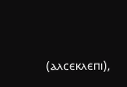(ⲁⲗⲥⲉⲕⲗⲉⲡⲓ),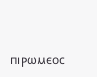ⲡⲓⲣⲱⲙⲉⲟⲥ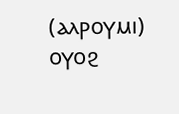(ⲁⲗⲣⲟⲩⲙⲓ) ⲟⲩⲟϩ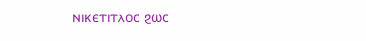ⲛⲓⲕⲉⲧⲓⲧⲗⲟⲥ ϩⲱⲥ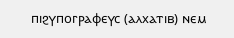ⲡⲓϩⲩⲡⲟⲅⲣⲁⲫⲉⲩⲥ (ⲁⲗⲭⲁⲧⲓⲃ) ⲛⲉⲙ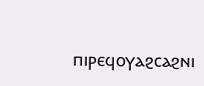ⲡⲓⲣⲉϥⲟⲩⲁϩⲥⲁϩⲛⲓ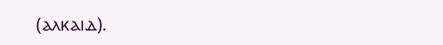(ⲁⲗⲕⲁⲓⲇ).